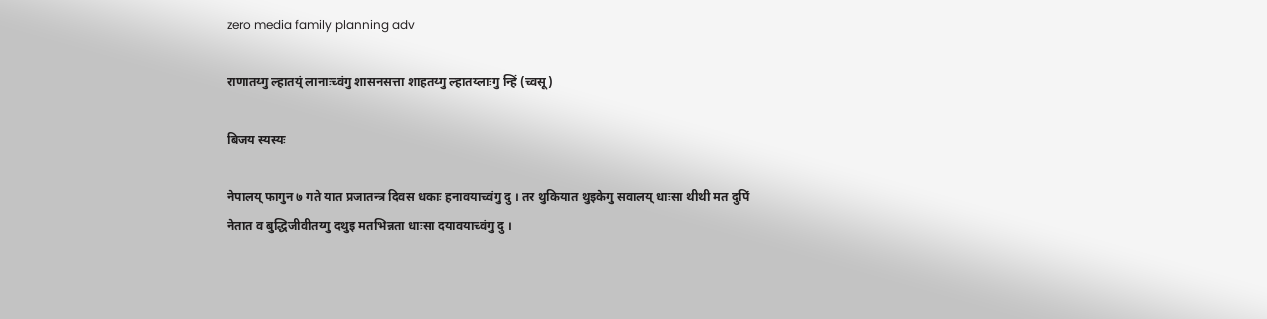zero media family planning adv

राणातय्गु ल्हातय्ं लानाःच्वंगु शासनसत्ता शाहतय्गु ल्हातय्लाःगु न्हिं (च्वसू)

बिजय स्यस्यः

नेपालय् फागुन ७ गते यात प्रजातन्त्र दिवस धकाः हनावयाच्वंगु दु । तर थुकियात थुइकेगु सवालय् धाःसा थीथी मत दुपिं नेतात व बुद्धिजीवीतय्गु दथुइ मतभिन्नता धाःसा दयावयाच्वंगु दु ।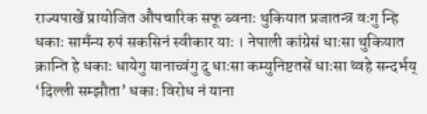राज्यपाखें प्रायोजित औपचारिक सफू ब्वनाः थुकियात प्रजातन्त्र वःगु न्हि धकाः सामँन्य रुपं सकसिनं स्वीकार याः । नेपाली कांग्रेसं धाःसा थुकियात क्रान्ति हे धकाः धायेगु यानाच्वंगु दु धाःसा कम्युनिष्टतसें धाःसा थ्वहे सन्दर्भय् ‘दिल्ली सम्झौता’ धकाः विरोध नं याना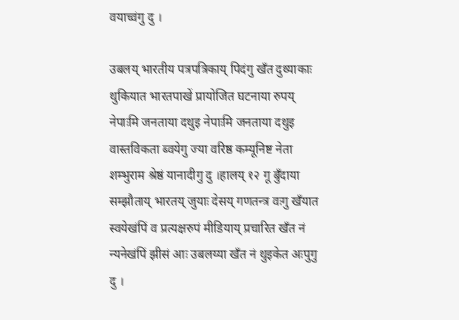वयाच्वंगु दु ।

उबलय् भारतीय पत्रपत्रिकाय् पिदंगु खँत दुथ्याकाः थुकियात भारतपाखें प्रायोजित घटनाया रुपय् नेपाःमि जनताया दथुइ नेपाःमि जनताया दथुइ वास्तविकता ब्वयेगु ज्या वरिष्ठ कम्यूनिष्ट नेता शम्भुराम श्रेष्ठं यानादीगु दु ।हालय् १२ गू बुँदाया सम्झौताय् भारतय् जुयाः देसय् गणतन्त्र वःगु खँयात स्वयेखंपिं व प्रत्यक्षरुपं मीडियाय् प्रचारित खँत नं न्यनेखंपिं झीसं आः उबलय्या खँत नं थुइकेत अःपुगु दु ।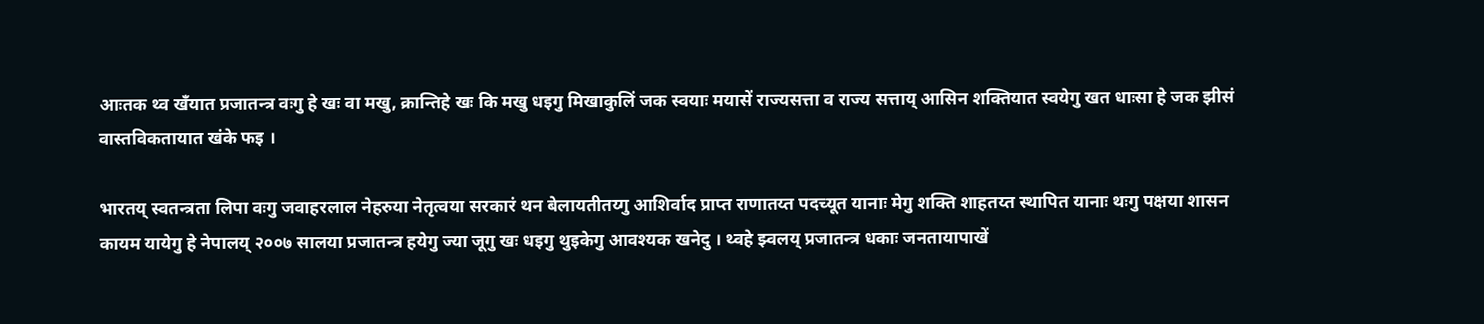आःतक थ्व खँयात प्रजातन्त्र वःगु हे खः वा मखु, क्रान्तिहे खः कि मखु धइगु मिखाकुलिं जक स्वयाः मयासें राज्यसत्ता व राज्य सत्ताय् आसिन शक्तियात स्वयेगु खत धाःसा हे जक झीसं वास्तविकतायात खंके फइ ।

भारतय् स्वतन्त्रता लिपा वःगु जवाहरलाल नेहरुया नेतृत्वया सरकारं थन बेलायतीतय्गु आशिर्वाद प्राप्त राणातय्त पदच्यूत यानाः मेगु शक्ति शाहतय्त स्थापित यानाः थःगु पक्षया शासन कायम यायेगु हे नेपालय् २००७ सालया प्रजातन्त्र हयेगु ज्या जूगु खः धइगु थुइकेगु आवश्यक खनेदु । थ्वहे झ्वलय् प्रजातन्त्र धकाः जनतायापाखें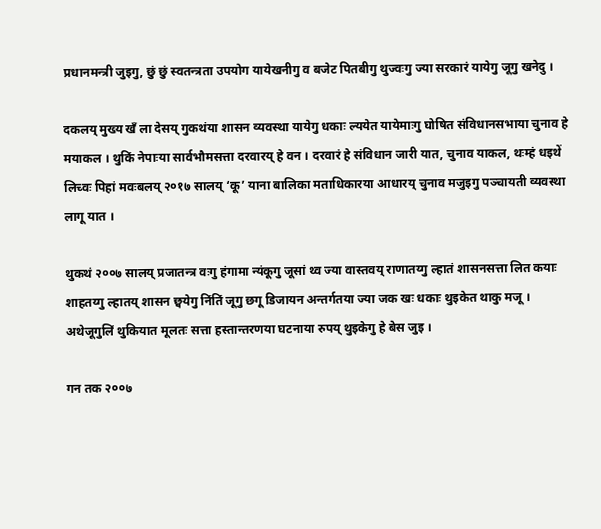प्रधानमन्त्री जुइगु, छुं छुं स्वतन्त्रता उपयोग यायेखनीगु व बजेट पितबीगु थुज्वःगु ज्या सरकारं यायेगु जूगु खनेदु ।

दकलय् मुख्य खँ ला देसय् गुकथंया शासन व्यवस्था यायेगु धकाः ल्ययेत यायेमाःगु घोषित संविधानसभाया चुनाव हे मयाकल । थुकिं नेपाःया सार्वभौमसत्ता दरवारय् हे वन । दरवारं हे संविधान जारी यात, चुनाव याकल, थःम्हं धइथें लिच्वः पिहां मवःबलय् २०१७ सालय् ‘कू’ याना बालिका मताधिकारया आधारय् चुनाव मजुइगु पञ्चायती व्यवस्था लागू यात ।

थुकथं २००७ सालय् प्रजातन्त्र वःगु हंगामा न्यंकूगु जूसां थ्व ज्या वास्तवय् राणातय्गु ल्हातं शासनसत्ता लित कयाः शाहतय्गु ल्हातय् शासन छ्वयेगु निंतिं जूगु छगू डिजायन अन्तर्गतया ज्या जक खः धकाः थुइकेत थाकु मजू । अथेजूगुलिं थुकियात मूलतः सत्ता हस्तान्तरणया घटनाया रुपय् थुइकेगु हे बेस जुइ ।

गन तक २००७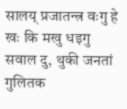सालय् प्रजातन्त्र वःगु हे खः कि मखु धइगु सवाल दु, थुकी जनतां गुलितक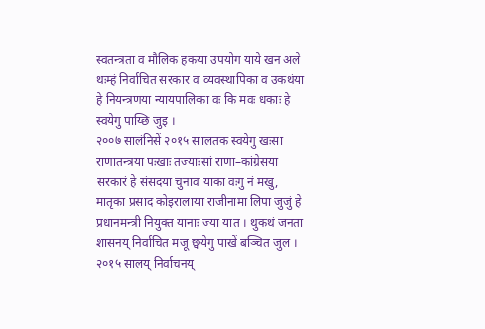स्वतन्त्रता व मौलिक हकया उपयोग याये खन अले थःम्हं निर्वाचित सरकार व व्यवस्थापिका व उकथंया हे नियन्त्रणया न्यायपालिका वः कि मवः धकाः हे स्वयेगु पाय्छि जुइ ।
२००७ सालंनिसें २०१५ सालतक स्वयेगु खःसा राणातन्त्रया पःखाः तज्याःसां राणा–कांग्रेसया सरकारं हे संसदया चुनाव याका वःगु नं मखु, मातृका प्रसाद कोइरालाया राजीनामा लिपा जुजुं हे प्रधानमन्त्री नियुक्त यानाः ज्या यात । थुकथं जनता शासनय् निर्वाचित मजू छ्वयेगु पाखें बञ्चित जुल । २०१५ सालय् निर्वाचनय्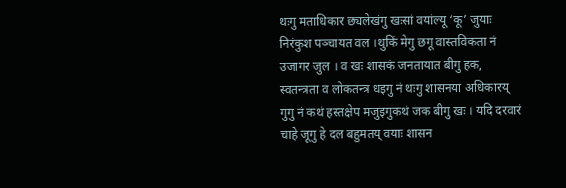थःगु मताधिकार छ्यलेखंगु खःसां वयांल्यू ‘कू’ जुयाः निरंकुश पञ्चायत वल ।थुकिं मेगु छगू वास्तविकता नं उजागर जुल । व खः शासकं जनतायात बीगु हक, स्वतन्त्रता व लोकतन्त्र धइगु नं थःगु शासनया अधिकारय् गुगु नं कथं हस्तक्षेप मजुइगुकथं जक बीगु खः । यदि दरवारं चाहे जूगु हे दल बहुमतय् वयाः शासन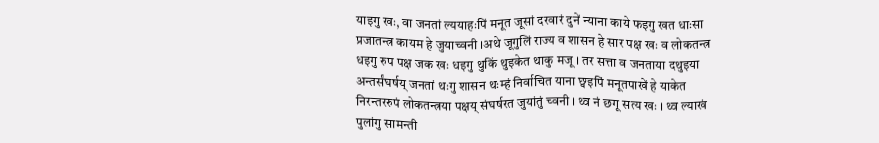याइगु खः, वा जनतां ल्ययाहःपिं मनूत जूसां दरवारं दुनें न्याना काये फइगु खत धाःसा प्रजातन्त्र कायम हे जुयाच्वनी ।अथे जूगुलिं राज्य व शासन हे सार पक्ष खः व लोकतन्त्र धइगु रुप पक्ष जक खः धइगु थुकिं थुइकेत थाकु मजू । तर सत्ता व जनताया दथुइया अन्तर्संघर्षय् जनतां थःगु शासन थःम्हं निर्वाचित याना छ्वइपिं मनूतपाखें हे याकेत निरन्तररुपं लोकतन्त्रया पक्षय् संघर्षरत जुयांतुं च्वनी । थ्व नं छगू सत्य खः । थ्व ल्याखं पुलांगु सामन्ती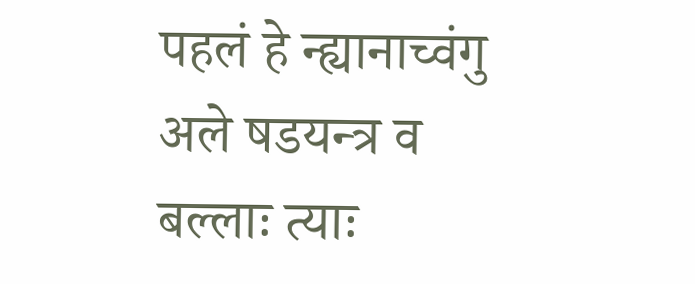पहलं हे न्ह्यानाच्वंगु अले षडयन्त्र व बल्लाः त्याः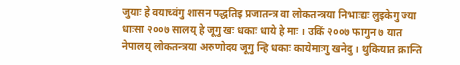जुयाः हे वयाच्वंगु शासन पद्धतिइ प्रजातन्त्र वा लोकतन्त्रया निभाःद्यः लुइकेगु ज्या धाःसा २००७ सालय् हे जूगु खः धकाः धाये हे माः । उकिं २००७ फागुन ७ यात नेपालय् लोकतन्त्रया अरुणोदय जूगु न्हि धकाः कायेमाःगु खनेदु । थुकियात क्रान्ति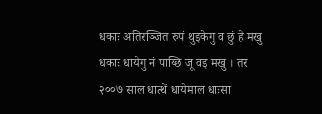धकाः अतिरञ्जित रुपं थुइकेगु व छुं हे मखु धकाः धायेगु नं पाय्छि जू वइ मखु । तर २००७ साल धात्थें धायेमाल धाःसा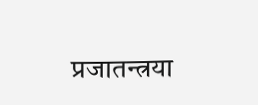प्रजातन्त्रया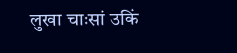लुखा चाःसां उकिं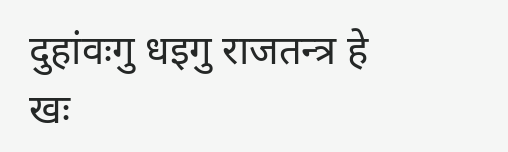दुहांवःगु धइगु राजतन्त्र हे खः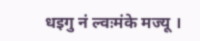धइगु नं ल्वःमंके मज्यू ।